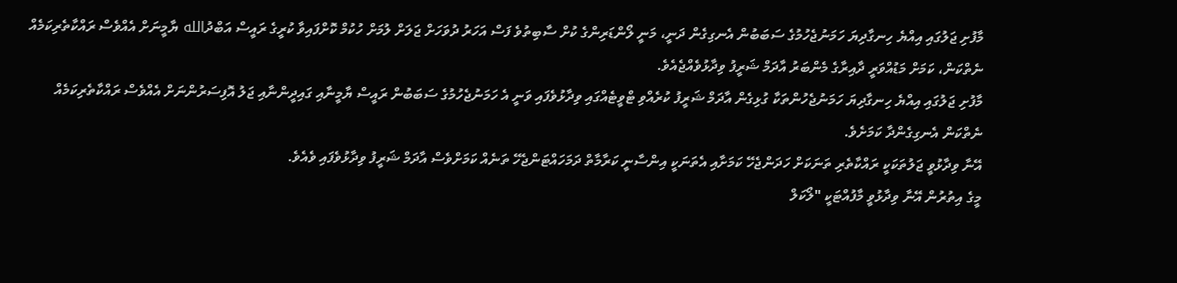މާފުށި ޖަލުގައި އިއްޔެ ހިނގާދިޔަ ހަމަނުޖެހުމުގެ ސަބަބުން އެނގިގެން ދަނީ، މަނީ ލޯންޑަރިންގެ ކުށް ސާބިތުވެ ފަސް އަހަރު ދުވަހަށް ޖަލަށް ލުމަށް ހުކުމް ކޮށްފައިވާ ކުރީގެ ރައީސް އަބްދުالله ޔާމީނަށް އެއްވެސް ރައްކާތެރިކަމެއް ނެތްކަން، ކަމަށް މަޑުއްވަރީ ދާއިރާގެ މެންބަރު އާދަމް ޝަރީފު ވިދާޅުވެއްޖެއެވެ.
މާފުށި ޖަލުގައި އިއްޔެ ހިނގާދިޔަ ހަމަނުޖެހުންތަކާ ގުޅިގެން އާދަމް ޝަރީފު ކުރެއްވި ޓްވީޓެއްގައި ވިދާޅުވެފައި ވަނީ އެ ހަމަނުޖެހުމުގެ ސަބަބުން ރައީސް ޔާމީނާއި ގައިދީންނާއި ޖަލު އޮފިސަރުންނަށް އެއްވެސް ރައްކާތެރިކަމެއް ނެތްކަން އެނގިގެންދާ ކަމަށެވެ.
އޭނާ ވިދާޅުވީ ޖަލުތަކަކީ ރައްކާތެރި ތަނަކަށް ހަދަންޖެހޭ ކަމަށާއި އެތަނަކީ އިންސާނީ ކަރާމާތް ދަމަހައްޓަންޖެހޭ ތަނެއް ކަމަށްވެސް އާދަމް ޝަރީފު ވިދާޅުވެފައި ވެއެވެ.
މީގެ އިތުރުން އޭނާ ވިދާޅުވީ މާފުއްޓަކީ "ލޯކަލް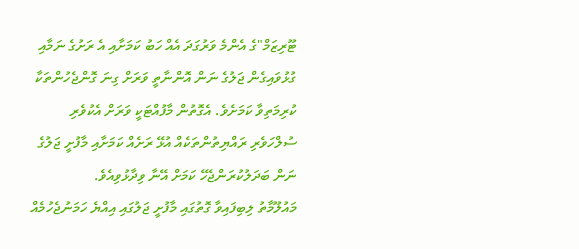ޓޫރިޒަމް"ގެ އެންމެ ވަރުގަދަ އެއް ހަބު ކަމަށާއި އެ ރަށުގެ ނަމާއި ގުޅުވައިގެން ޖަލުގެ ނަން އޮންނާތީ ވަރަށް ގިނަ ގޮންޖެހުންތަކާ ކުރިމަތިވާ ކަމަށެވެ. އެގޮތުން މާފުއްޓަކީ ވަރަށް އެކުވެރި ސުލްހަވެރި ރައްޔިތުންތަކެއް އުޅޭ ރަށެއް ކަމަށާއި މާފުށީ ޖަލުގެ ނަން ބަދަލުކުރަންޖެހޭ ކަމަށް އޭނާ ވިދާޅުވިއެވެ.
މައުލޫމާތު ލިބިފައިވާ ގޮތުގައި މާފުށީ ޖަލުގައި އިއްޔެ ހަމަނުޖެހުމެއް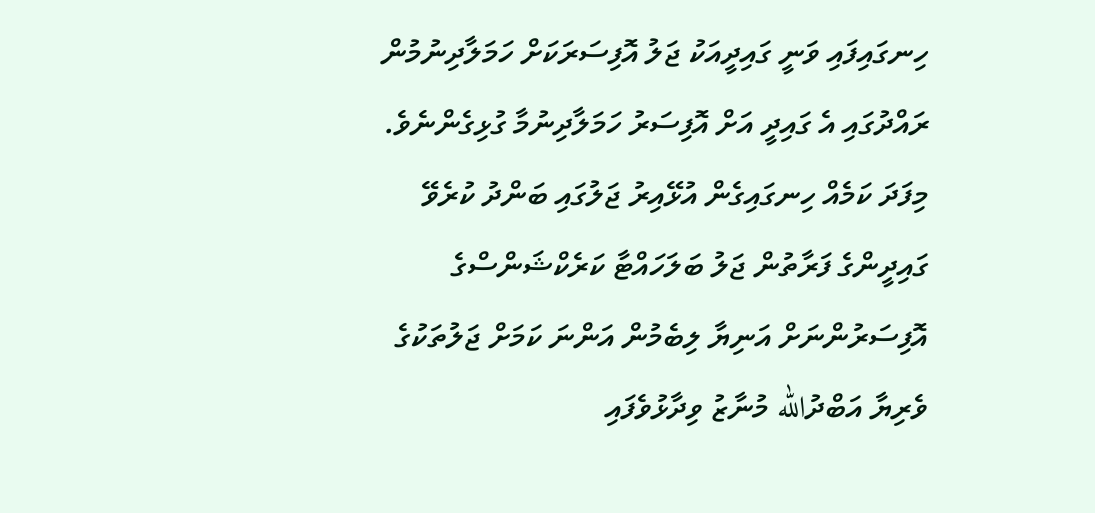ހިނގައިފައި ވަނީ ގައިދީއަކު ޖަލު އޮފިސަރަކަށް ހަމަލާދިނުމުން ރައްދުގައި އެ ގައިދީ އަށް އޮފިސަރު ހަމަލާދިނުމާ ގުޅިގެންނެވެ. މިފަދަ ކަމެއް ހިނގައިގެން އުޅޭއިރު ޖަލުގައި ބަންދު ކުރެވޭ ގައިދީންގެ ފަރާތުން ޖަލު ބަލަހައްޓާ ކަރެކްޝަންސްގެ އޮފިސަރުންނަށް އަނިޔާ ލިބެމުން އަންނަ ކަމަށް ޖަލުތަކުގެ ވެރިޔާ އަބްދުالله މުނާޒު ވިދާޅުވެފައި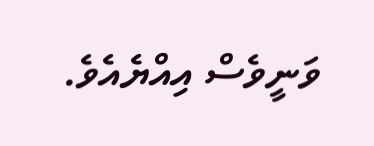ވަނީވެސް އިއްޔެއެވެ.